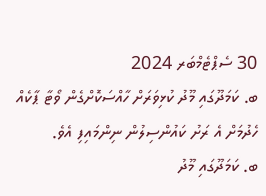30 ސެޕްޓެމްބަރ 2024
ބ. ކަމަދޫގައި މޫދު ކުޅިވަރަށް ހާއްސަކޮށްގެން ވޯޓާ ޕާކެއް ހެދުމަށް އެ ރަށު ކައުންސިލުން ނިންމައިފި އެވެ.
ބ. ކަމަދޫގައި މޫދު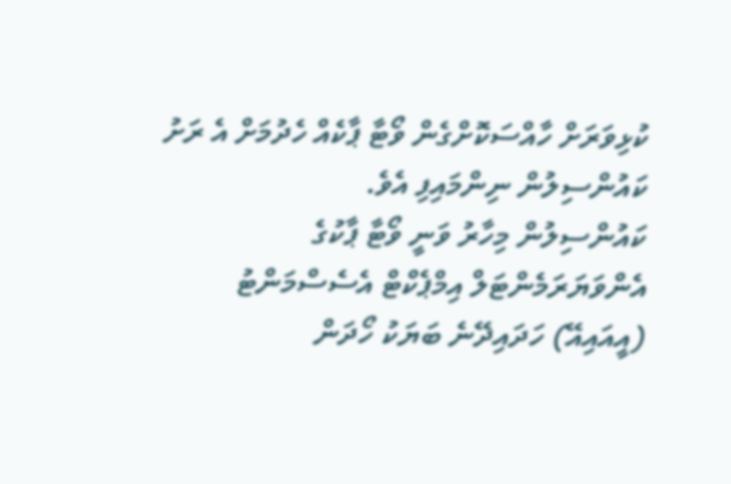ކުޅިވަރަށް ހާއްސަކޮށްގެން ވޯޓާ ޕާކެއް ހެދުމަށް އެ ރަށު ކައުންސިލުން ނިންމައިފި އެވެ.
ކައުންސިލުން މިހާރު ވަނީ ވޯޓާ ޕާކުގެ އެންވަޔަރަމެންޓަލް އިމްޕެކްޓް އެސެސްމަންޓު (އީއައިއޭ) ހަދައިދޭނެ ބަޔަކު ހޯދަން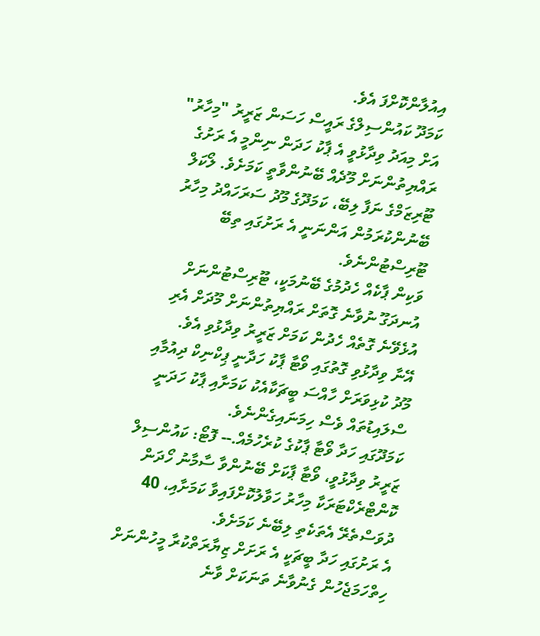އިއުލާންކޮށްފަ އެވެ.
ކަމަދޫ ކައުންސިލްގެ ރައީސް ހަސަން ޒަރީރު "މިހާރު" އަށް މިއަދު ވިދާޅުވީ އެ ޕާކު ހަދަން ނިންމީ އެ ރަށުގެ ރައްޔިތުންނަށް މޫދެއް ބޭނުންވާތީ ކަމަށެވެ. ލޯކަލް ޓޫރިޒަމްގެ ނަފާ ލިބޭ، ކަމަދޫގެ މޫދު ސަރަހައްދު މިހާރު ބޭނުންކުރަމުން އަންނަނީ އެ ރަށުގައި ތިބޭ ޓޫރިސްޓުންނެވެ.
ވަކިން ޕާކެއް ހެދުމުގެ ބޭނުމަކީ، ޓޫރިސްޓުންނަށް އުނދަގޫ ނުވާނެ ގޮތަށް ރައްޔިތުންނަށް މޫދަށް އެރި އުޅެވޭނެ ގޮތެއް ހެދުން ކަމަށް ޒަރީރު ވިދާޅުވި އެވެ.
އޭނާ ވިދާޅުވި ގޮތުގައި ވޯޓާ ޕާކު ހަދާނީ ޕިކްނިކް ދިއުމާއި މޫދު ކުޅިވަރަށް ހާއްސަ ބީޗަކާއެކު ކަމަށާއި ޕާކު ހަދަނީ ސްލައިޑުތައް ވެސް ހިމަނައިގެންނެވެ.
ކަމަދޫގައި ހަދާ ވޯޓާ ޕާކުގެ ކުރެހުމެއް.-- ފޮޓޯ: ކައުންސިލް
ޒަރީރު ވިދާޅުވީ، ވޯޓާ ޕާކަށް ބޭނުންވާ ސާމާނު ހޯދަން ކޮންޓްރެކްޓަރަކާ މިހާރު ހަވާލުކޮށްފައިވާ ކަމަށާއި، 40 ދުވަސްތެރޭ އެތަކެތި ލިބޭނެ ކަމަށެވެ.
އެ ރަށުގައި ހަދާ ބީޗަކީ އެ ރަށަށް ޒިޔާރަތްކުރާ މީހުންނަށް ހިތްހަމަޖެހުން ގެނުވާނެ ތަނަކަށް ވާނެ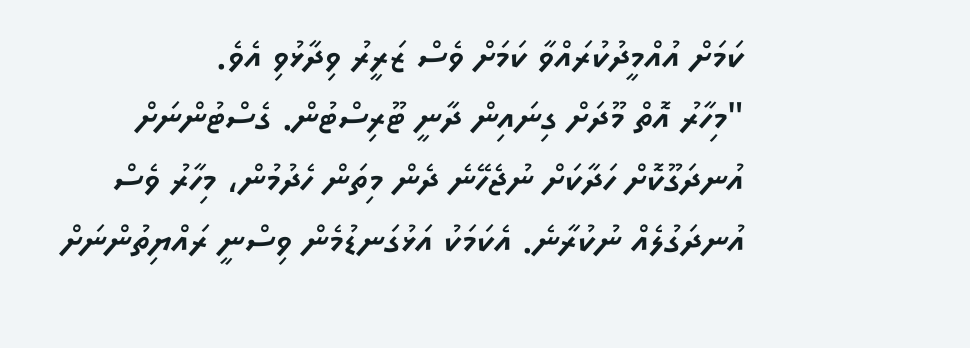ކަމަށް އުއްމީދުކުރައްވާ ކަމަށް ވެސް ޒަރީރު ވިދާޅުވި އެވެ.
"މިހާރު އޮތް މޫދަށް ގިނައިން ދާނީ ޓޫރިސްޓުން. ގެސްޓުންނަށް އުނދަގޫކޮށް ހަދާކަށް ނުޖެހޭނެ ދެން މިތަން ހެދުމުން، މިހާރު ވެސް އުނދަގުލެއް ނުކުރާނެ. އެކަމަކު އަޅުގަނޑުމެން ވިސްނީ ރައްޔިތުންނަށް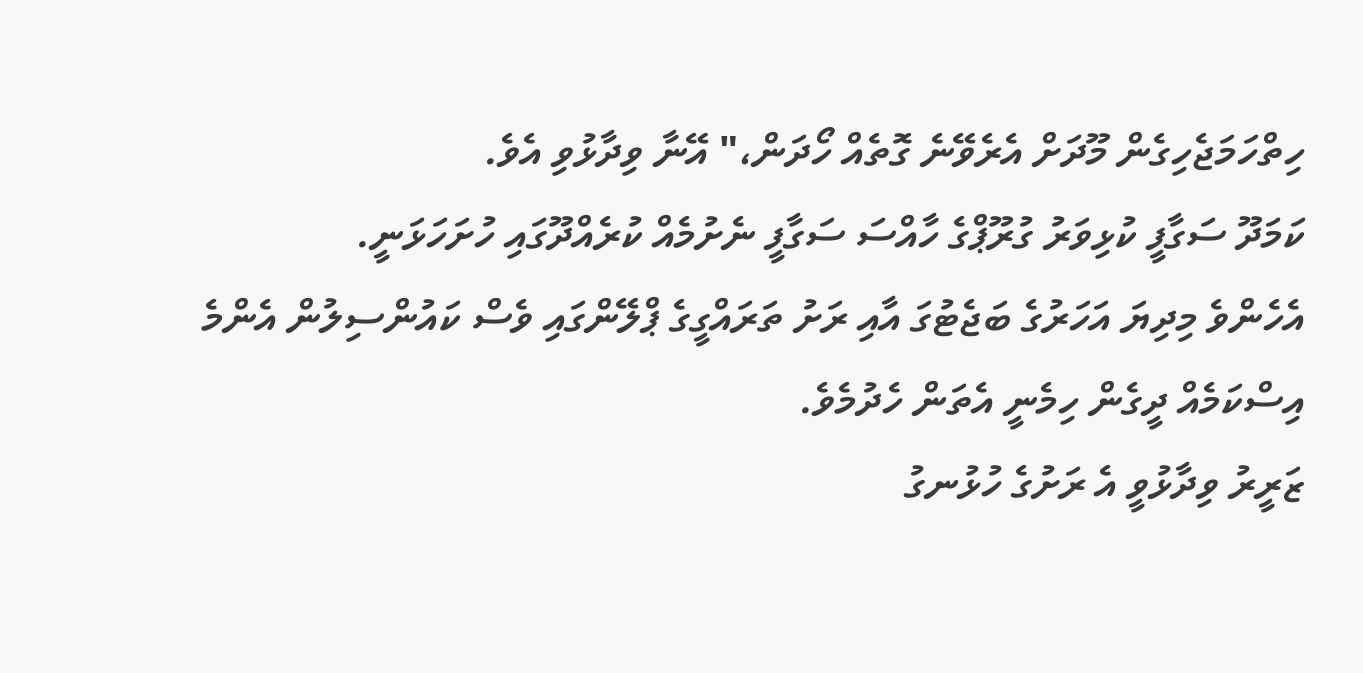ހިތްހަމަޖެހިގެން މޫދަށް އެރެވޭނެ ގޮތެއް ހޯދަން،" އޭނާ ވިދާޅުވި އެވެ.
ކަމަދޫ ސަގާފީ ކުޅިވަރު ގުރޫޕްގެ ހާއްސަ ސަގާފީ ނެށުމެއް ކުރެއްދޫގައި ހުށަހަޅަނީ.
އެހެންވެ މިދިޔަ އަހަރުގެ ބަޖެޓުގަ އާއި ރަށު ތަރައްގީގެ ޕްލޭންގައި ވެސް ކައުންސިލުން އެންމެ އިސްކަމެއް ދީގެން ހިމެނީ އެތަން ހެދުމެވެ.
ޒަރީރު ވިދާޅުވީ އެ ރަށުގެ ހުޅުނގު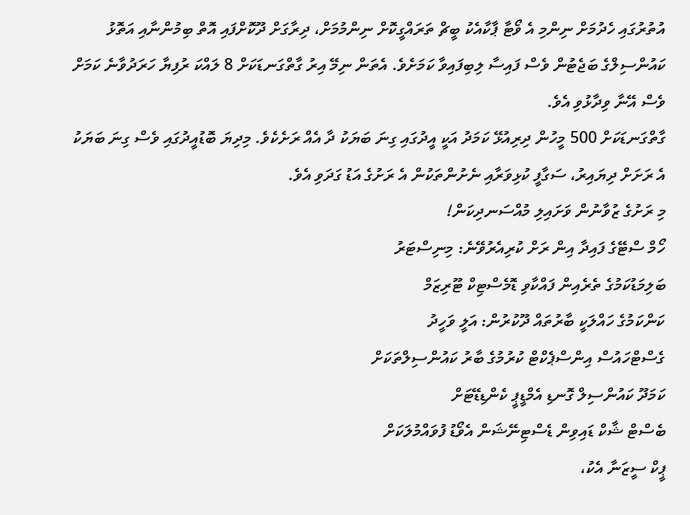އުތުރުގައި ހެދުމަށް ނިންމި އެ ވޯޓާ ޕާކާއެކު ބީޗް ތަރައްގީކޮށް ނިންމުމަށް، ދިރާގަށް ދޫކޮށްފައި އޮތް ބިމުންނާއި އަތޮޅު ކައުންސިލްގެ ބަޖެޓުން ވެސް ފައިސާ ލިބިފައިވާ ކަމަށެވެ. އެތަން ނިމޭ އިރު ގާތްގަނޑަކަށް 8 ލައްކަ ރުފިޔާ ހަރަދުވާނެ ކަމަށް ވެސް އޭނާ ވިދާޅުވި އެވެ.
ގާތްގަނޑަކަށް 500 މީހުން ދިރިއުޅޭ ކަމަދު އަކީ އީދުގައި ގިނަ ބަޔަކު ދާ އެއް ރަށެކެވެ. މިދިޔަ ބޮޑުއީދުގައި ވެސް ގިނަ ބަޔަކު އެ ރަށަށް ދިޔައިރު، ސަގާފީ ކުޅިވަރާއި ނެށުންތަކުން އެ ރަށުގެ އަޑު ގަދަވި އެވެ.
މި ރަށުގެ ޒުވާނުން ވަށައިލި މުއްސަނދިކަން!
ހޯމް ސްޓޭގެ ފައިދާ އިން ރަށް ކުރިއެރުވޭނެ: މިނިސްޓަރު
ބަލިމަޑުކަމުގެ ތެރެއިން ފައްކާވި ޑޮމެސްޓިކް ޓޫރިޒަމް
ކަންކަމުގެ ހައްލަކީ ބާރުތައް ދޫކުރުން: އަލީ ވަހީދު
ގެސްޓްހައުސް އިންސްޕެކްޓް ކުރުމުގެ ބާރު ކައުންސިލްތަކަށް
ކަމަދޫ ކައުންސިލް ގޮނޑި އެމްޑީޕީ ކެންޑިޑޭޓަށް
ބެސްޓް ޝާކް ޑައިވިން ޑެސްޓިނޭޝަން އެވޯޑު ފުވައްމުލަކަށް
ޕީކް ސީޒަނާ އެކު،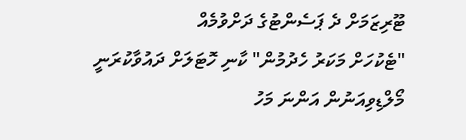ޓޫރިޒަމަށް ދެ ޕަސެންޓުގެ ދަށްވުމެއް
"ޓެކުހަށް މަކަރު ހެދުމުން" ކާނި ހޮޓަލަށް ދައުވާކުރަނީ
މޯލްޑިވިއަނުން އަންނަ މަހު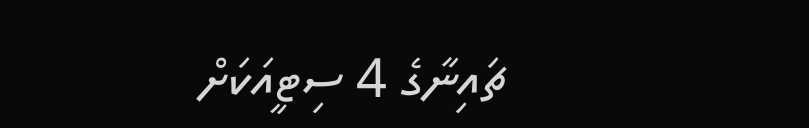ޗައިނާގެ 4 ސިޓީއަކަށް